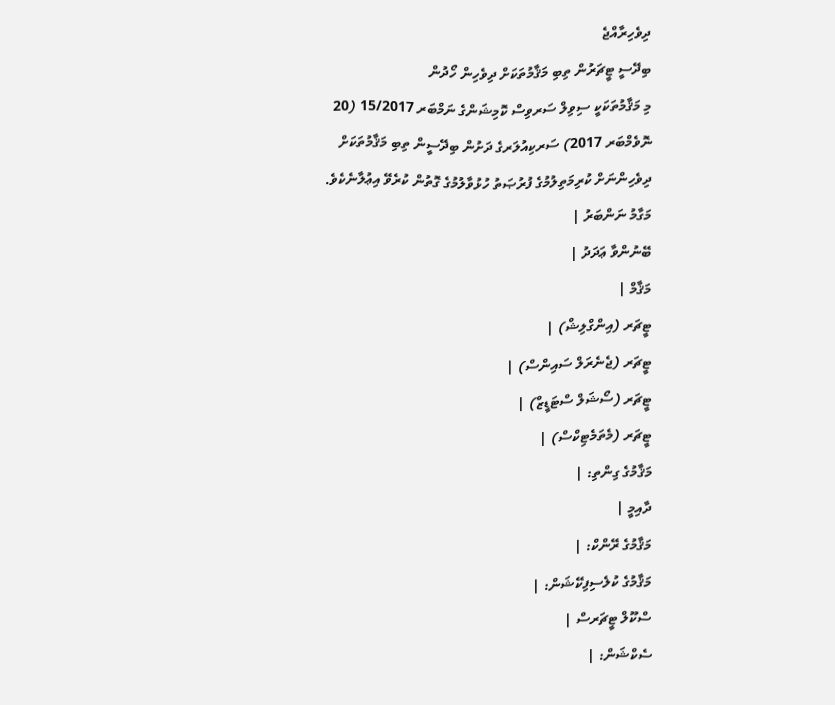ދިވެހިރާއްޖެ
ބިދޭސީ ޓީޗަރުން ތިބި މަޤާމުތަކަށް ދިވެހިން ހޯދުން
މި މަޤާމުތަކަކީ ސިވިލް ސަރވިސް ކޮމިޝަންގެ ނަމްބަރ 15/2017 (20 ނޮވެމްބަރ 2017) ސަރކިއުލަރގެ ދަށުން ބިދޭސީން ތިބި މަޤާމުތަކަށް ދިވެހިންނަށް ކުރިމަތިލުމުގެ ފުރުޞަތު ހުޅުވާލުމުގެ ގޮތުން ކުރެވޭ އިޢުލާނެކެވެ.
މަގާމު ނަންބަރު |
ބޭނުންވާ ޢަދަދު |
މަޤާމް |
ޓީޗަރ (އިންގްލިޝް) |
ޓީޗަރ (ޖެނެރަލް ސައިންސް) |
ޓީޗަރ (ސޯޝަލް ސްޓަޑީޒް) |
ޓީޗަރ (މެތަމެޓިކްސް) |
މަޤާމުގެ ގިންތި: |
ދާއިމީ |
މަޤާމުގެ ރޭންކް: |
މަޤާމުގެ ކުލެސިފިކޭޝަން: |
ސްކޫލް ޓީޗަރސް |
ސެކްޝަން: |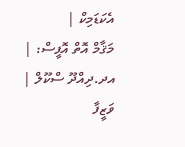އެކަޑަމިކް |
މަޤާމް އޮތް އޮފީސް: |
އދ.ދިއްދޫ ސްކޫލް |
ވަޒީފާ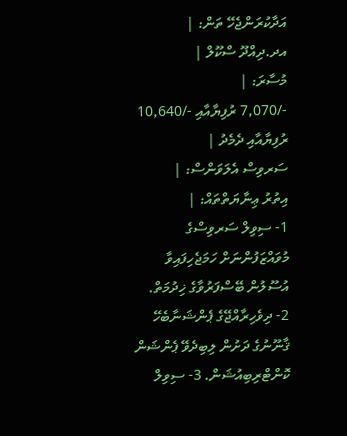އަދާކުރަންޖެހޭ ތަން: |
އދ.ދިއްދޫ ސްކޫލް |
މުސާރަ: |
-/7,070 ރުފިޔާއާއި -/10,640 ރުފިޔާއާއި ދެމެދު |
ސަރވިސް އެލަވަންސް: |
އިތުރު ޢިނާޔަތްތައް: |
1- ސިވިލް ސަރވިސްގެ މުވައްޒަފުންނަށް ހަމަޖެހިފައިވާ އުސޫލުން ބޭސްފަރުވާގެ ޚިދުމަތް. 2- ދިވެހިރާއްޖޭގެ ޕެންޝަނާބެހޭ ޤާނޫނުގެ ދަށުން ލިބިދެވޭ ޕެންޝަން ކޮންޓްރިބިއުޝަން. 3- ސިވިލް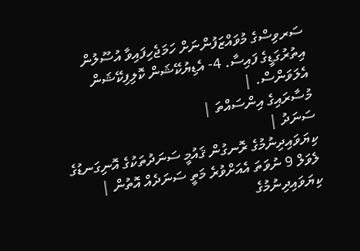ސަރވިސްގެ މުވައްޒަފުންނަށް ހަމަޖެހިފައިވާ އުސޫލުން އިތުރުގަޑީގެ ފައިސާ. 4- އެޑިޔުކޭޝަން ކޮލިފިކޭޝަން އެލަވަންސް. |
މުސާރައިގެ އިންސައްތަ |
ސަނަދު |
ކިޔަވައިދިނުމުގެ ރޮނގުން ޤައުމީ ސަނަދުތަކުގެ އޮނިގަނޑުގެ ލެވަލް 9 ނުވަތަ އެއަށްވުރެ މަތީ ސަނަދެއް އޮތުން |
ކިޔަވައިދިނުމުގެ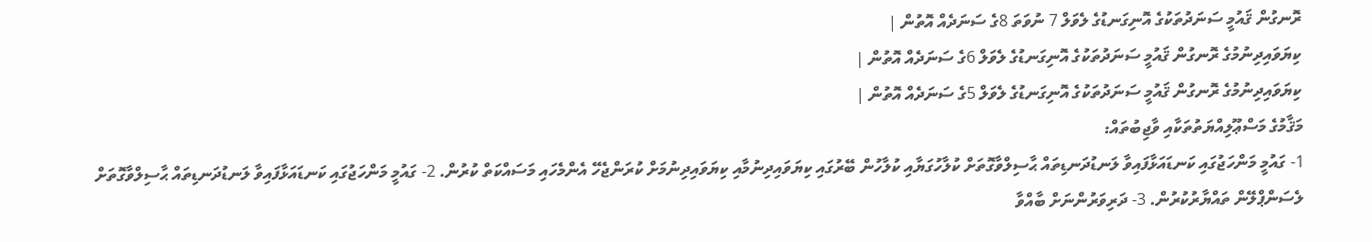ރޮނގުން ޤައުމީ ސަނަދުތަކުގެ އޮނިގަނޑުގެ ލެވަލް 7 ނުވަތަ 8ގެ ސަނަދެއް އޮތުން |
ކިޔަވައިދިނުމުގެ ރޮނގުން ޤައުމީ ސަނަދުތަކުގެ އޮނިގަނޑުގެ ލެވަލް 6ގެ ސަނަދެއް އޮތުން |
ކިޔަވައިދިނުމުގެ ރޮނގުން ޤައުމީ ސަނަދުތަކުގެ އޮނިގަނޑުގެ ލެވަލް 5ގެ ސަނަދެއް އޮތުން |
މަޤާމުގެ މަސްޢޫލިއްޔަތުތަކާއި ވާޖިބުތައް:
1- ގައުމީ މަންހަޖުގައި ކަނޑައަޅާފައިވާ ލަނޑުދަނޑިތައް ޙާސިލްވާގޮތަށް ކުލާހުގަޔާއި ކުލާހުން ބޭރުގައި ކިޔަވައިދިނުމާއި ކިޔަވައިދިނުމަށް ކުރަންޖެހޭ އެންމެހައި މަސައްކަތް ކުރުން. 2- ގައުމީ މަންހަޖުގައި ކަނޑައަޅާފައިވާ ލަނޑުދަނޑިތައް ޙާސިލްވާގޮތަށް ލެސަންޕްލޭން ތައްޔާރުކުރުން. 3- ދަރިވަރުންނަށް ބާއްވާ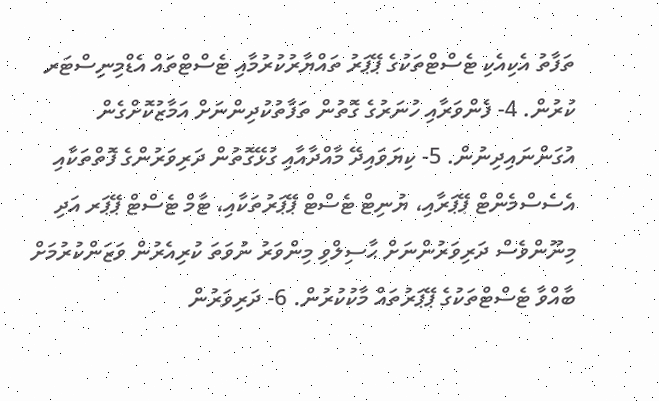ތަފާތު އެކިއެކި ޓެސްޓްތަކުގެ ޕޭޕަރު ތައްޔާރުކުރުމާއި ޓެސްޓްތައް އެޑްމިނިސްޓަރ ކުރުން. 4- ފެންވަރާއި ހުނަރުގެ ގޮތުން ތަފާތުކުދިންނަށް އަމާޒުކޮށްގެން އުގަންނައިދިނުން. 5- ކިޔަވައިދޭ މާއްދާއާއި ގުޅޭގޮތުން ދަރިވަރުންގެ ފޮތްތަކާއި އެސެސްމެންޓް ޕޭޕަރާއި، ޔުނިޓް ޓެސްޓް ޕޭޕަރުތަކާއި، ޓާމް ޓެސްޓް ޕޭޕަރ އަދި މިނޫންވެސް ދަރިވަރުންނަށް ޙާސިލްވި މިންވަރު ނުވަތަ ކުރިއެރުން ވަޒަންކުރުމަށް ބާއްވާ ޓެސްޓްތަކުގެ ޕޭޕަރުތައް މާކުކުރުން. 6- ދަރިވަރުން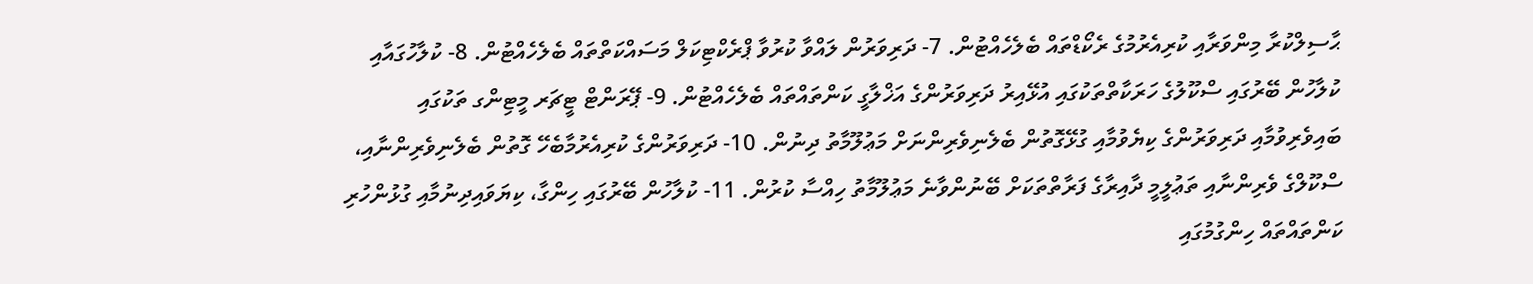ޙާސިލްކުރާ މިންވަރާއި ކުރިއެރުމުގެ ރެކޯޑްތައް ބެލެހެއްޓުން. 7- ދަރިވަރުން ލައްވާ ކުރުވާ ޕްރެކްޓިކަލް މަސައްކަތްތައް ބެލެހެއްޓުން. 8- ކުލާހުގައާއި ކުލާހުން ބޭރުގައި ސްކޫލުގެ ހަރަކާތްތަކުގައި އުޅޭއިރު ދަރިވަރުންގެ އަޚްލާގީ ކަންތައްތައް ބެލެހެއްޓުން. 9- ޕޭރަންޓް ޓީޗަރ މީޓިންގ ތަކުގައި ބައިވެރިވުމާއި ދަރިވަރުންގެ ކިޔެވުމާއި ގުޅޭގޮތުން ބެލެނިވެރިންނަށް މަޢުލޫމާތު ދިނުން. 10- ދަރިވަރުންގެ ކުރިއެރުމާބެހޭ ގޮތުން ބެލެނިވެރިންނާއި، ސްކޫލްގެ ވެރިންނާއި ތަޢުލީމީ ދާއިރާގެ ފަރާތްތަކަށް ބޭނުންވާނެ މަޢުލޫމާތު ހިއްސާ ކުރުން. 11- ކުލާހުން ބޭރުގައި ހިންގާ، ކިޔަވައިދިނުމާއި ގުޅުންހުރި ކަންތައްތައް ހިންގުމުގައި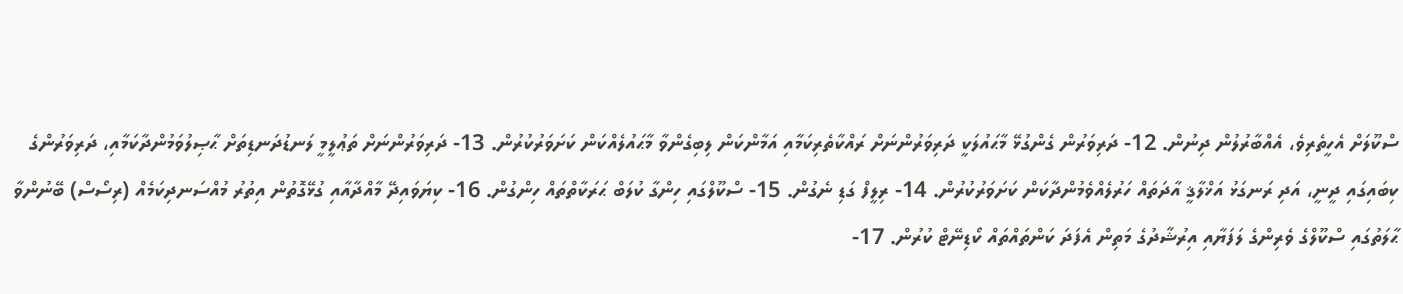ސްކޫލަށް އެހީތެރިވެ، އެއްބާރުލުން ދިނުން. 12- ދަރިވަރުން ގެންގުޅޭ މާޙައުލަކީ ދަރިވަރުންނަށް ރައްކާތެރިކަމާއި އަމާންކަން ލިބިގެންވާ މާޙައުލެއްކަން ކަށަވަރުކުރުން. 13- ދަރިވަރުންނަށް ތަޢުލީމީ ލަނޑުދަނޑިތަށް ޙާޞިލުވަމުންދާކަމާއި، ދަރިވަރުންގެ ކިބައިގައި ދީނީ، އަދި ރަނގަޅު އަޚްލާޤީ އާދަތައް ހަރުލެއްވެމުންދާކަން ކަށަވަރުކުރުން. 14- ރިލީފް ގަޑި ނެގުން. 15- ސްކޫލްގައި ހިންގާ ކުލަބް ޙަރަކާތްތައް ހިންގުން. 16- ކިޔަވައިދޭ މާއްދާއާއި ގުޅޭގޮތުން އިތުރު މުއްސަނދިކަމެއް (ރިސޯސް) ބޭނުންވާ ޙާލަތުގައި ސްކޫލްގެ ވެރިންގެ ލަފަޔާއި އިރުޝާދުގެ މަތިން އެފަދަ ކަންތައްތައް ކޯޑިނޭޓް ކުރުން. 17-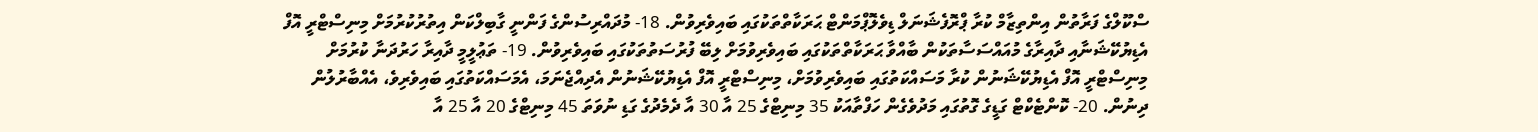ސްކޫލްގެ ފަރާތުން އިންތިޒާމް ކުރާ ޕްރޮފެޝަނަލް ޑިވެލޮޕްމަންޓް ޙަރަކާތްތަކުގައި ބައިވެރިވުން. 18- މުދައްރިސުންގެ ފަންނީ ގާބިލްކަން އިތުރުކުރުމަށް މިނިސްޓްރީ އޮފް އެޑިޔުކޭޝަނާއި ދާއިރާގެ މުއައްސަސާތަކުން ބާއްވާ ޙަރަކާތްތަކުގައި ބައިވެރިވުމަށް ލިބޭ ފުރުސަތުތަކުގައި ބައިވެރިވުން. 19- ތަޢުލީމީ ދާއިރާ ހަރުދަނާ ކުރުމަށް މިނިސްޓްރީ އޮފް އެޑިޔުކޭޝަނުން ކުރާ މަސައްކަތުގައި ބައިވެރިވުމަށް، މިނިސްޓްރީ އޮފް އެޑިޔުކޭޝަނުން އެދިއްޖެނަމަ، އެމަސައްކަތުގައި ބައިވެރިވެ، އެއްބާރުލުން ދިނުން. 20- ކޮންޓެކްޓް ގަޑީގެ ގޮތުގައި މަދުވެގެން ހަފްތާއަކު 35 މިނިޓްގެ 25 އާ 30 އާ ދެމެދުގެ ގަޑި ނުވަތަ 45 މިނިޓްގެ 20 އާ 25 އާ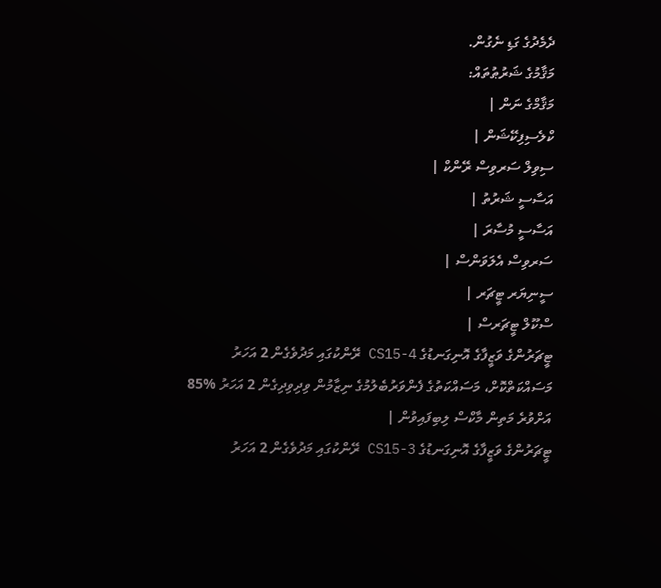ދެމެދުގެ ގަޑި ނެގުން.
މަޤާމުގެ ޝަރުޠުތައް:
މަޤާމްގެ ނަން |
ކްލެސިފިކޭޝަން |
ސިވިލް ސަރވިސް ރޭންކް |
އަސާސީ ޝަރުތު |
އަސާސީ މުސާރަ |
ސަރވިސް އެލަވަންސް |
ސީނިޔަރ ޓީޗަރ |
ސްކޫލް ޓީޗަރސް |
ޓީޗަރުންގެ ވަޒީފާގެ އޮނިގަނޑުގެ CS15-4 ރޭންކުގައި މަދުވެގެން 2 އަހަރު މަސައްކަތްކޮށް، މަސައްކަތުގެ ފެންވަރުބެލުމުގެ ނިޒާމުން ވިދިވިދިގެން 2 އަހަރު %85 އަށްވުރެ މަތިން މާކްސް ލިބިފައިވުން |
ޓީޗަރުންގެ ވަޒީފާގެ އޮނިގަނޑުގެ CS15-3 ރޭންކުގައި މަދުވެގެން 2 އަހަރު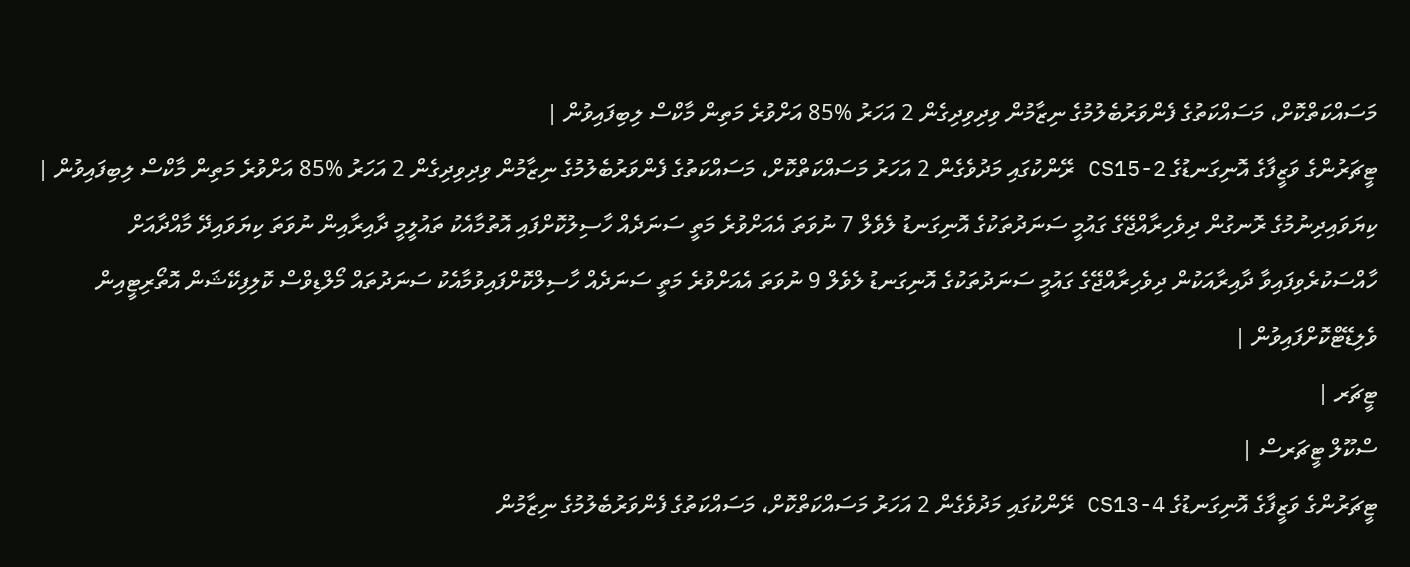މަސައްކަތްކޮށް، މަސައްކަތުގެ ފެންވަރުބެލުމުގެ ނިޒާމުން ވިދިވިދިގެން 2 އަހަރު %85 އަށްވުރެ މަތިން މާކްސް ލިބިފައިވުން |
ޓީޗަރުންގެ ވަޒީފާގެ އޮނިގަނޑުގެ CS15-2 ރޭންކުގައި މަދުވެގެން 2 އަހަރު މަސައްކަތްކޮށް، މަސައްކަތުގެ ފެންވަރުބެލުމުގެ ނިޒާމުން ވިދިވިދިގެން 2 އަހަރު %85 އަށްވުރެ މަތިން މާކްސް ލިބިފައިވުން |
ކިޔަވައިދިނުމުގެ ރޮނގުން ދިވެހިރާއްޖޭގެ ގައުމީ ސަނަދުތަކުގެ އޮނިގަނޑު ލެވެލް 7 ނުވަތަ އެއަށްވުރެ މަތީ ސަނަދެއް ހާސިލުކޮށްފައި އޮތުމާއެކު ތައުލީމީ ދާއިރާއިން ނުވަތަ ކިޔަވައިދޭ މާއްދާއަށް ހާއްސަކުރެވިފައިވާ ދާއިރާއަކުން ދިވެހިރާއްޖޭގެ ގައުމީ ސަނަދުތަކުގެ އޮނިގަނޑު ލެވެލް 9 ނުވަތަ އެއަށްވުރެ މަތީ ސަނަދެއް ހާސިލްކޮށްފައިވުމާއެކު ސަނަދުތައް މޯލްޑިވްސް ކޮލިފިކޭޝަން އޮތޯރިޓީއިން ވެލިޑޭޓްކޮށްފައިވުން |
ޓީޗަރ |
ސްކޫލް ޓީޗަރސް |
ޓީޗަރުންގެ ވަޒީފާގެ އޮނިގަނޑުގެ CS13-4 ރޭންކުގައި މަދުވެގެން 2 އަހަރު މަސައްކަތްކޮށް، މަސައްކަތުގެ ފެންވަރުބެލުމުގެ ނިޒާމުން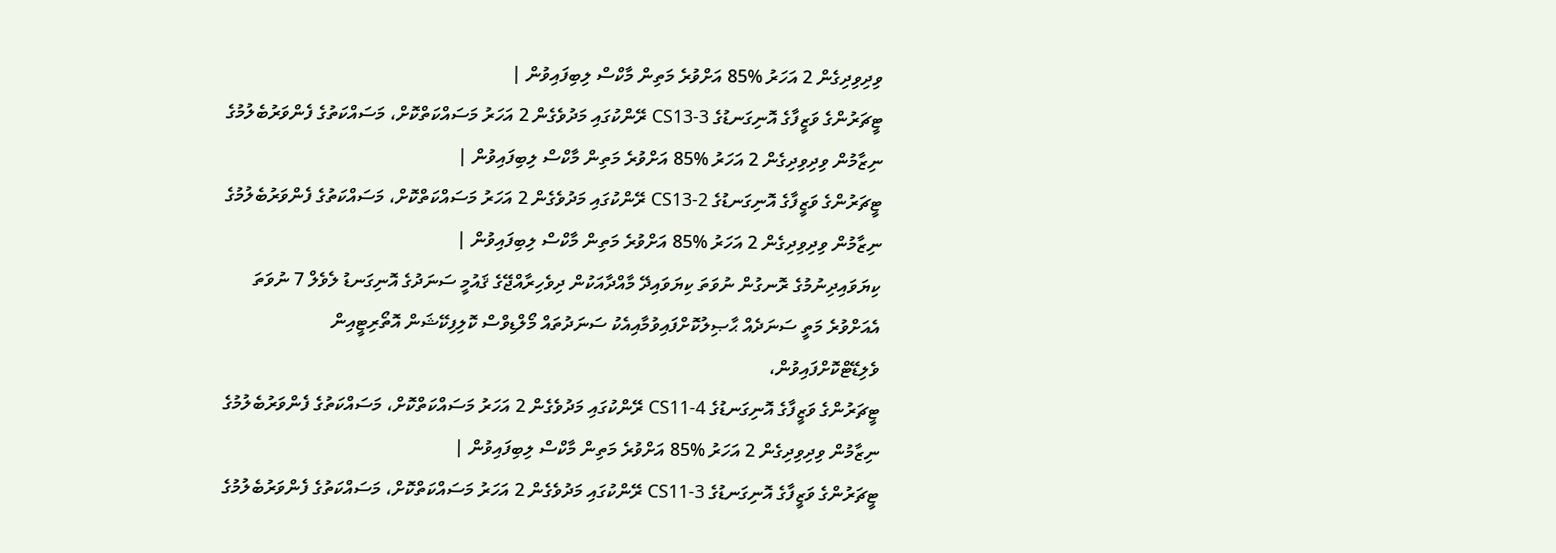ވިދިވިދިގެން 2 އަހަރު %85 އަށްވުރެ މަތިން މާކްސް ލިބިފައިވުން |
ޓީޗަރުންގެ ވަޒީފާގެ އޮނިގަނޑުގެ CS13-3 ރޭންކުގައި މަދުވެގެން 2 އަހަރު މަސައްކަތްކޮށް، މަސައްކަތުގެ ފެންވަރުބެލުމުގެ ނިޒާމުން ވިދިވިދިގެން 2 އަހަރު %85 އަށްވުރެ މަތިން މާކްސް ލިބިފައިވުން |
ޓީޗަރުންގެ ވަޒީފާގެ އޮނިގަނޑުގެ CS13-2 ރޭންކުގައި މަދުވެގެން 2 އަހަރު މަސައްކަތްކޮށް، މަސައްކަތުގެ ފެންވަރުބެލުމުގެ ނިޒާމުން ވިދިވިދިގެން 2 އަހަރު %85 އަށްވުރެ މަތިން މާކްސް ލިބިފައިވުން |
ކިޔަވައިދިނުމުގެ ރޮނގުން ނުވަތަ ކިޔަވައިދޭ މާއްދާއަކުން ދިވެހިރާއްޖޭގެ ޤައުމީ ސަނަދުގެ އޮނިގަނޑު ލެވެލް 7 ނުވަތަ އެއަށްވުރެ މަތީ ސަނަދެއް ޙާޞިލުކޮށްފައިވުމާއިއެކު ސަނަދުތައް މޯލްޑިވްސް ކޮލިފިކޭޝަން އޮތޯރިޓީއިން ވެލިޑޭޓްކޮށްފައިވުން،
ޓީޗަރުންގެ ވަޒީފާގެ އޮނިގަނޑުގެ CS11-4 ރޭންކުގައި މަދުވެގެން 2 އަހަރު މަސައްކަތްކޮށް، މަސައްކަތުގެ ފެންވަރުބެލުމުގެ ނިޒާމުން ވިދިވިދިގެން 2 އަހަރު %85 އަށްވުރެ މަތިން މާކްސް ލިބިފައިވުން |
ޓީޗަރުންގެ ވަޒީފާގެ އޮނިގަނޑުގެ CS11-3 ރޭންކުގައި މަދުވެގެން 2 އަހަރު މަސައްކަތްކޮށް، މަސައްކަތުގެ ފެންވަރުބެލުމުގެ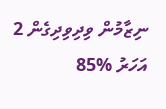ނިޒާމުން ވިދިވިދިގެން 2 އަހަރު %85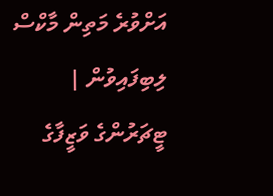އަށްވުރެ މަތިން މާކްސް ލިބިފައިވުން |
ޓީޗަރުންގެ ވަޒީފާގެ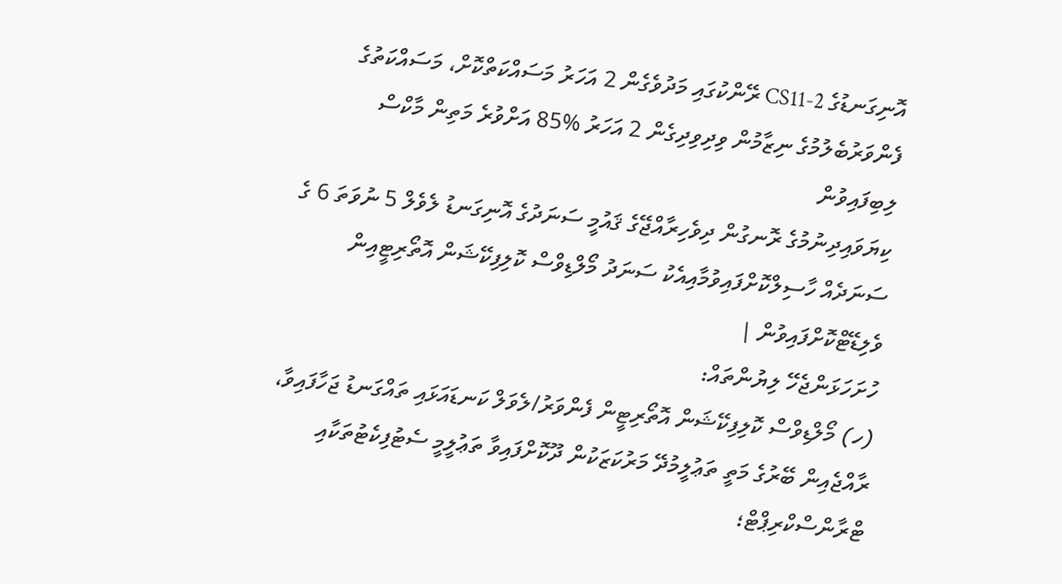އޮނިގަނޑުގެ CS11-2 ރޭންކުގައި މަދުވެގެން 2 އަހަރު މަސައްކަތްކޮށް، މަސައްކަތުގެ ފެންވަރުބެލުމުގެ ނިޒާމުން ވިދިވިދިގެން 2 އަހަރު %85 އަށްވުރެ މަތިން މާކްސް ލިބިފައިވުން
ކިޔަވައިދިނުމުގެ ރޮނގުން ދިވެހިރާއްޖޭގެ ޤައުމީ ސަނަދުގެ އޮނިގަނޑު ލެވެލް 5 ނުވަތަ 6 ގެ ސަނަދެއް ހާސިލްކޮށްފައިވުމާއިއެކު ސަނަދު މޯލްޑިވްސް ކޮލިފިކޭޝަން އޮތޯރިޓީއިން ވެލިޑޭޓްކޮށްފައިވުން |
ހުށަހަޅަންޖެހޭ ލިޔުންތައް:
(ހ) މޯލްޑިވްސް ކޮލިފިކޭޝަން އޮތޯރިޓީން ފެންވަރު/ލެވަލް ކަނޑައަޅައި ތައްގަނޑު ޖަހާފައިވާ، ރާއްޖެއިން ބޭރުގެ މަތީ ތަޢުލީމުދޭ މަރުކަޒަކުން ދޫކޮށްފައިވާ ތަޢުލީމީ ސެޓުފިކެޓުތަކާއި ޓްރާންސްކްރިޕްޓް؛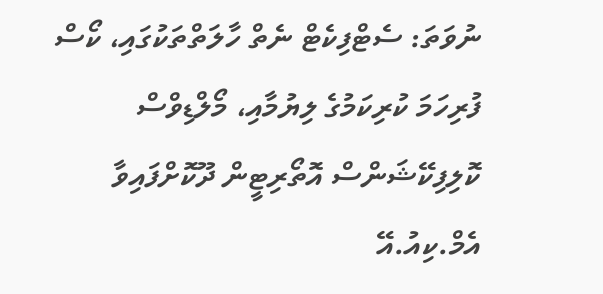ނުވަތަ: ސެޓްފިކެޓް ނެތް ހާލަތްތަކުގައި، ކޯސް ފުރިހަމަ ކުރިކަމުގެ ލިޔުމާއި، މޯލްޑިވްސް ކޮލިފިކޭޝަންސް އޮތޯރިޓީން ދޫކޮށްފައިވާ އެމް.ކިއު.އޭ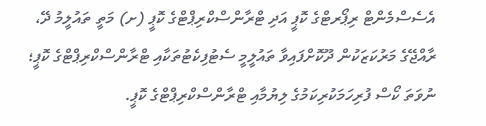އެސެސްމެންޓް ރިޕޯރޓްގެ ކޮޕީ އަދި ޓްރާންސްކްރިޕްޓްގެ ކޮޕީ (ށ) މަތީ ތައުލީމު ދޭ، ރާއްޖޭގެ މަރުކަޒަކުން ދޫކޮށްފައިވާ ތައުލީމީ ސެޓުފިކެޓުތަކާއި ޓްރާންސްކްރިޕްޓްގެ ކޮޕީ؛ ނުވަތަ ކޯސް ފުރިހަމަކުރިކަމުގެ ލިޔުމާއި ޓްރާންސްކްރިޕްޓްގެ ކޮޕީ.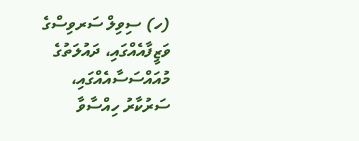(ހ) ސިވިލް ސަރވިސްގެ ވަޒީފާއެއްގައި، ދައުލަތުގެ މުއައްސަސާއެއްގައި، ސަރުކާރު ހިއްސާވާ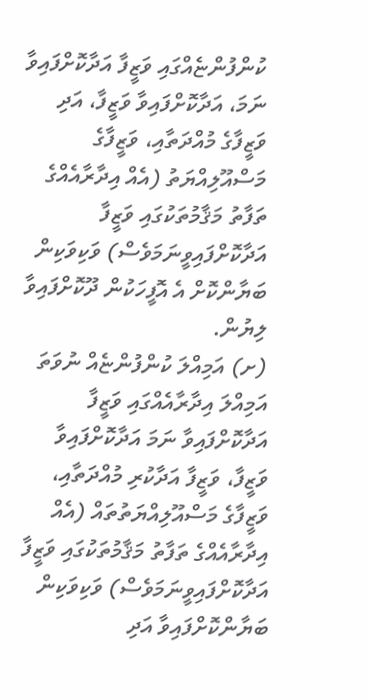ކުންފުންޏެއްގައި ވަޒީފާ އަދާކޮށްފައިވާ ނަމަ، އަދާކޮށްފައިވާ ވަޒީފާ، އަދި ވަޒީފާގެ މުއްދަތާއި، ވަޒީފާގެ މަސްއޫލިއްޔަތު (އެއް އިދާރާއެއްގެ ތަފާތު މަޤާމުތަކުގައި ވަޒީފާ އަދާކޮށްފައިވީނަމަވެސް) ވަކިވަކިން ބަޔާންކޮށް އެ އޮފީހަކުން ދޫކޮށްފައިވާ ލިޔުން.
(ށ) އަމިއްލަ ކުންފުންޏެއް ނުވަތަ އަމިއްލަ އިދާރާއެއްގައި ވަޒީފާ އަދާކޮށްފައިވާ ނަމަ އަދާކޮށްފައިވާ ވަޒީފާ، ވަޒީފާ އަދާކުރި މުއްދަތާއި، ވަޒީފާގެ މަސްއޫލިއްޔަތުތައް (އެއް އިދާރާއެއްގެ ތަފާތު މަޤާމުތަކުގައި ވަޒީފާ އަދާކޮށްފައިވީނަމަވެސް) ވަކިވަކިން ބަޔާންކޮށްފައިވާ އަދި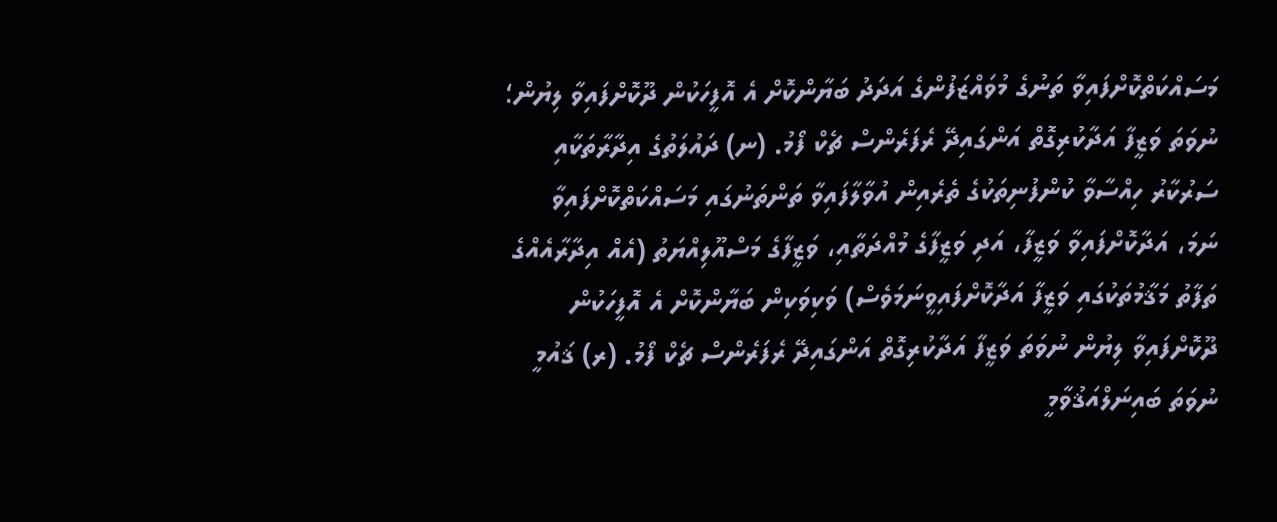މަސައްކަތްކޮށްފައިވާ ތަނުގެ މުވައްޒަފުންގެ އަދަދު ބަޔާންކޮށް އެ އޮފީހަކުން ދޫކޮށްފައިވާ ލިޔުން؛ ނުވަތަ ވަޒީފާ އަދާކުރިގޮތް އަންގައިދޭ ރެފަރެންސް ޗެކް ފޯމު. (ނ) ދައުލަތުގެ އިދާރާތަކާއި ސަރުކާރު ހިއްސާވާ ކުންފުނިތަކުގެ ތެރެއިން އުވާލާފައިވާ ތަންތަނުގައި މަސައްކަތްކޮށްފައިވާ ނަމަ، އަދާކޮށްފައިވާ ވަޒީފާ، އަދި ވަޒީފާގެ މުއްދަތާއި، ވަޒީފާގެ މަސްއޫލިއްޔަތު (އެއް އިދާރާއެއްގެ ތަފާތު މަޤާމުތަކުގައި ވަޒީފާ އަދާކޮށްފައިވީނަމަވެސް) ވަކިވަކިން ބަޔާންކޮށް އެ އޮފީހަކުން ދޫކޮށްފައިވާ ލިޔުން ނުވަތަ ވަޒީފާ އަދާކުރިގޮތް އަންގައިދޭ ރެފަރެންސް ޗެކް ފޯމު. (ރ) ޤައުމީ ނުވަތަ ބައިނަލްއަޤުވާމީ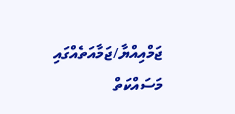ޖަމްއިއްޔާ/ޖަމާއަތެއްގައި މަސައްކަތް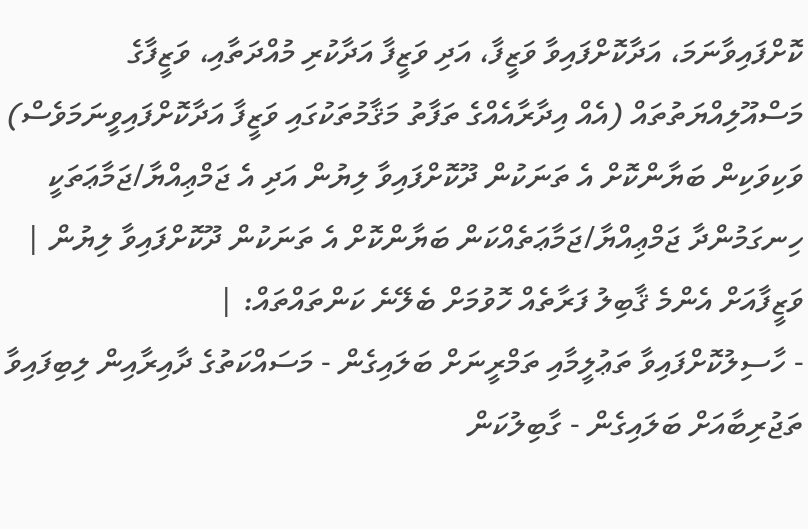ކޮށްފައިވާނަމަ، އަދާކޮށްފައިވާ ވަޒީފާ، އަދި ވަޒީފާ އަދާކުރި މުއްދަތާއި، ވަޒީފާގެ މަސްއޫލިއްޔަތުތައް (އެއް އިދާރާއެއްގެ ތަފާތު މަޤާމުތަކުގައި ވަޒީފާ އަދާކޮށްފައިވީނަމަވެސް) ވަކިވަކިން ބަޔާންކޮށް އެ ތަނަކުން ދޫކޮށްފައިވާ ލިޔުން އަދި އެ ޖަމްޢިއްޔާ/ޖަމާޢަތަކީ ހިނގަމުންދާ ޖަމްޢިއްޔާ/ޖަމާޢަތެއްކަން ބަޔާންކޮށް އެ ތަނަކުން ދޫކޮށްފައިވާ ލިޔުން |
ވަޒީފާއަށް އެންމެ ޤާބިލު ފަރާތެއް ހޮވުމަށް ބެލޭނެ ކަންތައްތައް: |
- ހާސިލުކޮށްފައިވާ ތަޢުލީމާއި ތަމްރީނަށް ބަލައިގެން - މަސައްކަތުގެ ދާއިރާއިން ލިބިފައިވާ ތަޖުރިބާއަށް ބަލައިގެން - ގާބިލުކަން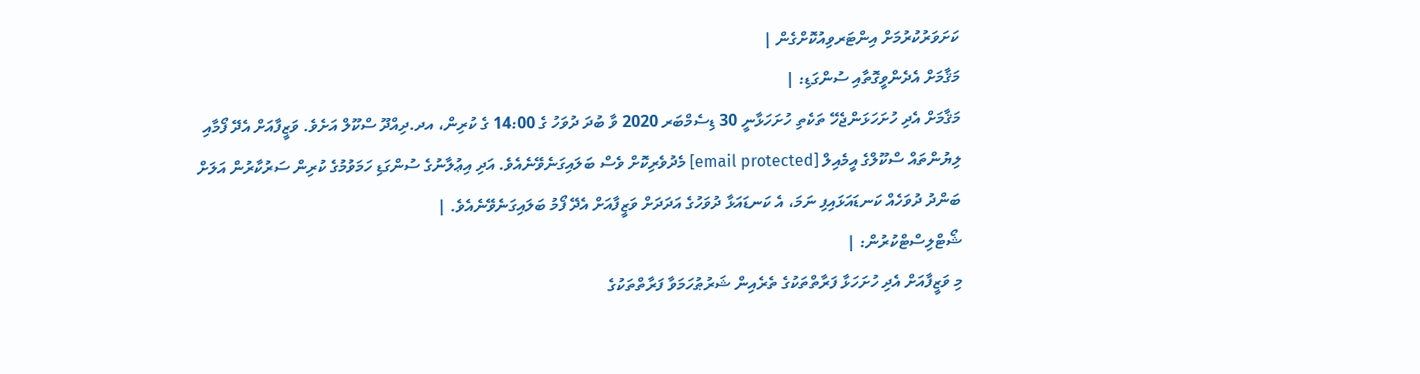ކަށަވަރުކުރުމަށް އިންޓަރވިއުކޮށްގެން |
މަޤާމަށް އެދެންވީގޮތާއި ސުންގަޑި: |
މަޤާމަށް އެދި ހުށަހަޅަންޖެހޭ ތަކެތި ހުށަހަޅާނީ 30 ޑިސެމްބަރ 2020 ވާ ބުދަ ދުވަހު ގެ 14:00 ގެ ކުރިން، އދ.ދިއްދޫ ސްކޫލް އަށެވެ. ވަޒީފާއަށް އެދޭ ފޯމާއި ލިޔުންތައް ސްކޫލްގެ އީމެއިލް [email protected] މެދުވެރިކޮށް ވެސް ބަލައިގަނެވޭނެއެވެ. އަދި އިޢުލާނުގެ ސުންގަޑި ހަމަވުމުގެ ކުރިން ސަރުކާރުން އަލަށް ބަންދު ދުވަހެއް ކަނޑައަޅައިފި ނަމަ، އެ ކަނޑައަޅާ ދުވަހުގެ އަދަދަށް ވަޒީފާއަށް އެދޭ ފޯމު ބަލައިގަނެވޭނެއެވެ. |
ޝޯޓްލިސްޓްކުރުން: |
މި ވަޒީފާއަށް އެދި ހުށަހަޅާ ފަރާތްތަކުގެ ތެރެއިން ޝަރުޠުހަމަވާ ފަރާތްތަކުގެ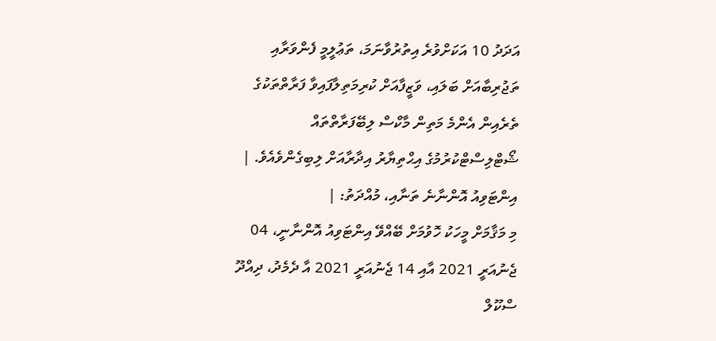އަދަދު 10 އަކަށްވުރެ އިތުރުވާނަމަ، ތަޢުލީމީ ފެންވަރާއި ތަޖުރިބާއަށް ބަލައި، ވަޒީފާއަށް ކުރިމަތިލާފައިވާ ފަރާތްތަކުގެ ތެރެއިން އެންމެ މަތިން މާކްސް ލިބޭފަރާތްތައް ޝޯޓްލިސްޓްކުރުމުގެ އިޙްތިޔާރު އިދާރާއަށް ލިބިގެންވެއެވެ. |
އިންޓަވިއު އޮންނާނެ ތަނާއި، މުއްދަތު: |
މި މަޤާމަށް މީހަކު ހޮވުމަށް ބޭއްވޭ އިންޓަވިއު އޮންނާނީ، 04 ޖެނުއަރީ 2021 އާއި 14 ޖެނުއަރީ 2021 އާ ދެމެދު، ދިއްދޫ ސްކޫލް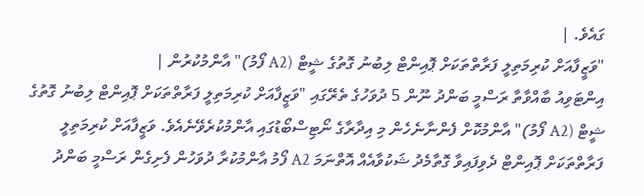ގައެވެ. |
"ވަޒީފާއަށް ކުރިމަތިލީ ފަރާތްތަކަށް ޕޮއިންޓް ލިބުނު ގޮތުގެ ޝީޓް (A2 ފޯމު)" އާންމުކުރުން |
އިންޓަވިއު ބާއްވާތާ ރަސްމީ ބަންދު ނޫން 5 ދުވަހުގެ ތެރޭގައި "ވަޒީފާއަށް ކުރިމަތިލީ ފަރާތްތަކަށް ޕޮއިންޓް ލިބުނު ގޮތުގެ ޝީޓް (A2 ފޯމު)" އާންމުކޮށް ފެންނާނެހެން މި އިދާރާގެ ނޯޓިސްބޯޑުގައި އާންމުކުރެވޭނެއެވެ. ވަޒީފާއަށް ކުރިމަތިލީ ފަރާތްތަކަށް ޕޮއިންޓް ދެވިފައިވާ ގޮތާމެދު ޝަކުވާއެއް އޮތްނަމަ A2 ފޯމު އާންމުކުރާ ދުވަހުން ފެށިގެން ރަސްމީ ބަންދު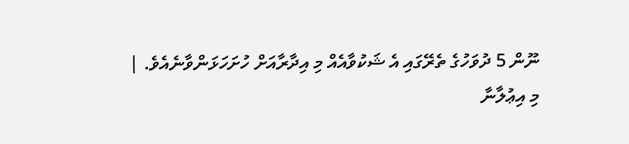ނޫން 5 ދުވަހުގެ ތެރޭގައި އެ ޝަކުވާއެއް މި އިދާރާއަށް ހުށަހަޅަންވާނެއެވެ. |
މި އިޢުލާނާ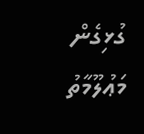ގުޅިގެން މަޢުލޫމާތު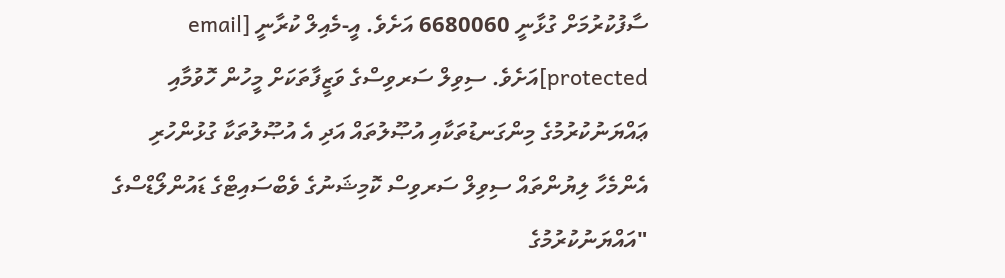ސާފުކުރުމަށް ގުޅާނީ 6680060 އަށެވެ. އީ-މެއިލް ކުރާނީ [email protected]އަށެވެ. ސިވިލް ސަރވިސްގެ ވަޒީފާތަކަށް މީހުން ހޮވުމާއި ޢައްޔަނުކުރުމުގެ މިންގަނޑުތަކާއި އުޞޫލުތައް އަދި އެ އުޞޫލުތަކާ ގުޅުންހުރި އެންމެހާ ލިޔުންތައް ސިވިލް ސަރވިސް ކޮމިޝަނުގެ ވެބްސައިޓްގެ ޑައުންލޯޑްސްގެ "އައްޔަނުކުރުމުގެ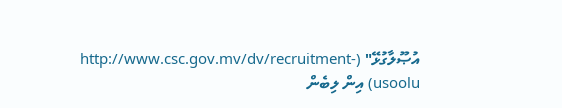އުޞޫލާގުޅޭ" (http://www.csc.gov.mv/dv/recruitment-usoolu) އިން ލިބެން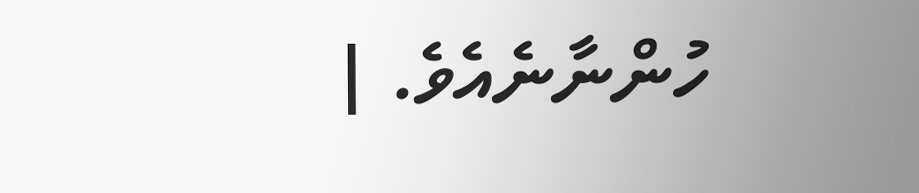ހުންނާނެއެވެ. |